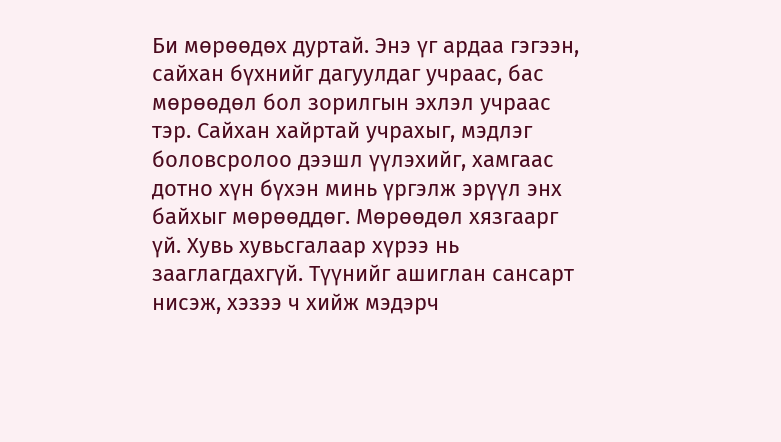Би мөрөөдөх дуртай. Энэ үг ардаа гэгээн, сайхан бүхнийг дагуулдаг учраас, бас мөрөөдөл бол зорилгын эхлэл учраас тэр. Сайхан хайртай учрахыг, мэдлэг боловсролоо дээшл үүлэхийг, хамгаас дотно хүн бүхэн минь үргэлж эрүүл энх байхыг мөрөөддөг. Мөрөөдөл хязгаарг үй. Хувь хувьсгалаар хүрээ нь зааглагдахгүй. Түүнийг ашиглан сансарт нисэж, хэзээ ч хийж мэдэрч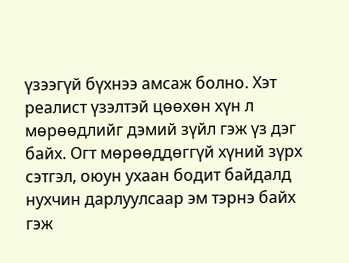үзээгүй бүхнээ амсаж болно. Хэт реалист үзэлтэй цөөхөн хүн л мөрөөдлийг дэмий зүйл гэж үз дэг байх. Огт мөрөөддөггүй хүний зүрх сэтгэл, оюун ухаан бодит байдалд нухчин дарлуулсаар эм тэрнэ байх гэж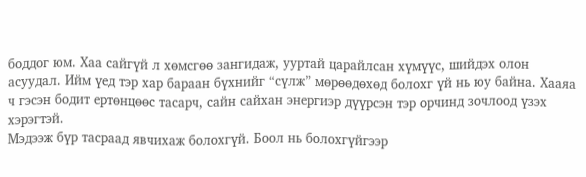боддог юм. Хаа сайгүй л хөмсгөө зангидаж, ууртай царайлсан хүмүүс, шийдэх олон асуудал. Ийм үед тэр хар бараан бүхнийг “сүлж” мөрөөдөхөд болохг үй нь юу байна. Хааяа ч гэсэн бодит ертөнцөөс тасарч, сайн сайхан энергиэр дүүрсэн тэр орчинд зочлоод үзэх хэрэгтэй.
Мэдээж бүр тасраад явчихаж болохгүй. Боол нь болохгүйгээр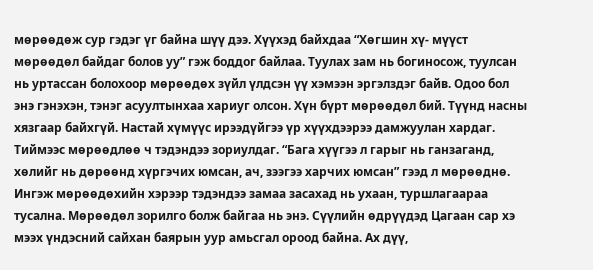мөрөөдөж сур гэдэг үг байна шүү дээ. Хүүхэд байхдаа “Хөгшин хү- мүүст мөрөөдөл байдаг болов уу” гэж боддог байлаа. Туулах зам нь богиносож, туулсан нь уртассан болохоор мөрөөдөх зүйл үлдсэн үү хэмээн эргэлздэг байв. Одоо бол энэ гэнэхэн, тэнэг асуултынхаа хариуг олсон. Хүн бүрт мөрөөдөл бий. Түүнд насны хязгаар байхгүй. Настай хүмүүс ирээдүйгээ үр хүүхдээрээ дамжуулан хардаг. Тиймээс мөрөөдлөө ч тэдэндээ зориулдаг. “Бага хүүгээ л гарыг нь ганзаганд, хөлийг нь дөрөөнд хүргэчих юмсан, ач, зээгээ харчих юмсан” гээд л мөрөөднө. Ингэж мөрөөдөхийн хэрээр тэдэндээ замаа засахад нь ухаан, туршлагаараа тусална. Мөрөөдөл зорилго болж байгаа нь энэ. Сүүлийн өдрүүдэд Цагаан сар хэ мээх үндэсний сайхан баярын уур амьсгал ороод байна. Ах дүү,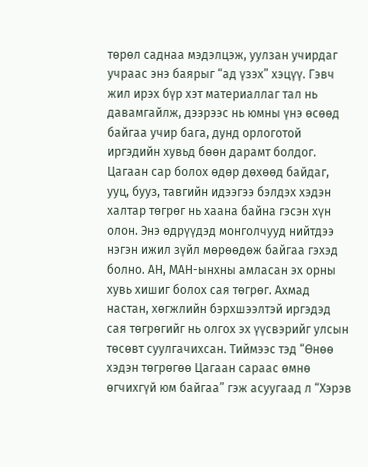төрөл саднаа мэдэлцэж, уулзан учирдаг учраас энэ баярыг “ад үзэх” хэцүү. Гэвч жил ирэх бүр хэт материаллаг тал нь давамгайлж, дээрээс нь юмны үнэ өсөөд байгаа учир бага, дунд орлоготой иргэдийн хувьд бөөн дарамт болдог.
Цагаан сар болох өдөр дөхөөд байдаг, ууц, бууз, тавгийн идээгээ бэлдэх хэдэн халтар төгрөг нь хаана байна гэсэн хүн олон. Энэ өдрүүдэд монголчууд нийтдээ нэгэн ижил зүйл мөрөөдөж байгаа гэхэд болно. АН, МАН-ынхны амласан эх орны хувь хишиг болох сая төгрөг. Ахмад настан, хөгжлийн бэрхшээлтэй иргэдэд сая төгрөгийг нь олгох эх үүсвэрийг улсын төсөвт суулгачихсан. Тиймээс тэд “Өнөө хэдэн төгрөгөө Цагаан сараас өмнө өгчихгүй юм байгаа” гэж асуугаад л “Хэрэв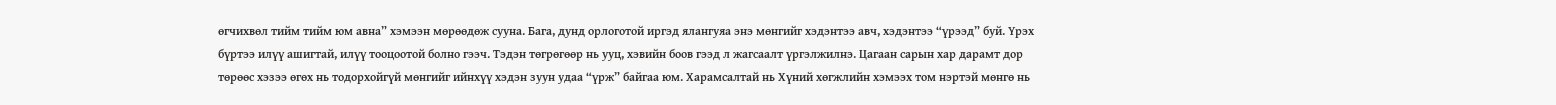өгчихвөл тийм тийм юм авна” хэмээн мөрөөдөж сууна. Бага, дунд орлоготой иргэд ялангуяа энэ мөнгийг хэдэнтээ авч, хэдэнтээ “үрээд” буй. Үрэх бүртээ илүү ашигтай, илүү тооцоотой болно гээч. Тэдэн төгрөгөөр нь ууц, хэвийн боов гээд л жагсаалт үргэлжилнэ. Цагаан сарын хар дарамт дор төрөөс хэзээ өгөх нь тодорхойгүй мөнгийг ийнхүү хэдэн зуун удаа “үрж” байгаа юм. Харамсалтай нь Хүний хөгжлийн хэмээх том нэртэй мөнгө нь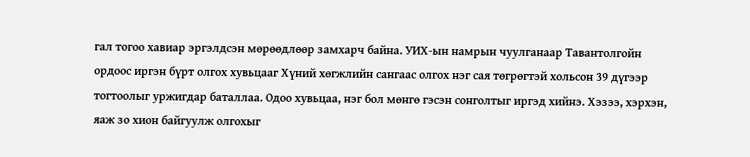гал тогоо хавиар эргэлдсэн мөрөөдлөөр замхарч байна. УИХ-ын намрын чуулганаар Тавантолгойн ордоос иргэн бүрт олгох хувьцааг Хүний хөгжлийн сангаас олгох нэг сая төгрөгтэй хольсон 39 дүгээр тогтоолыг уржигдар баталлаа. Одоо хувьцаа, нэг бол мөнгө гэсэн сонголтыг иргэд хийнэ. Хэзээ, хэрхэн, яаж зо хион байгуулж олгохыг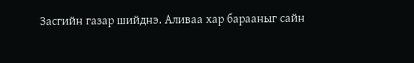Засгийн газар шийднэ. Аливаа хар барааныг сайн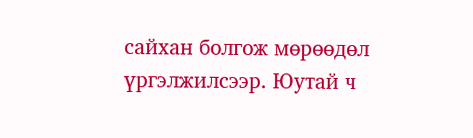сайхан болгож мөрөөдөл үргэлжилсээр. Юутай ч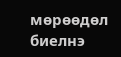мөрөөдөл биелнэ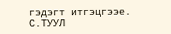гэдэгт итгэцгээе.
С.ТУУЛ